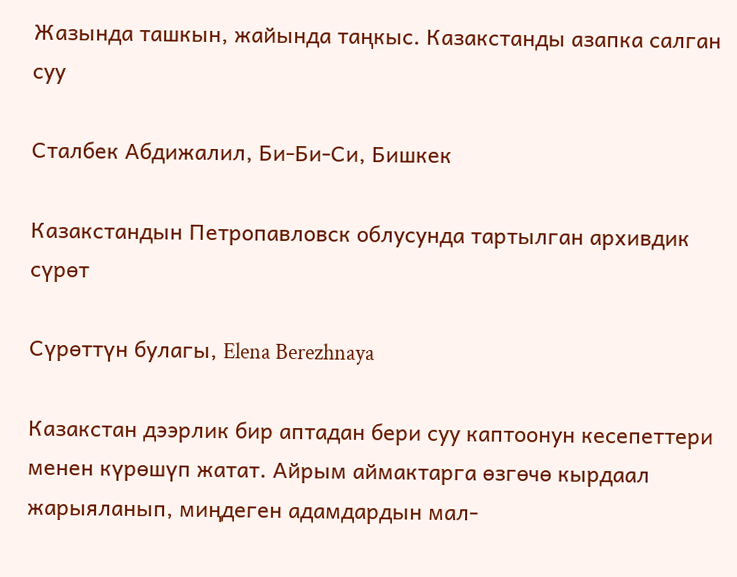Жазында ташкын, жайында таңкыс. Казакстанды азапка салган суу

Сталбек Абдижалил, Би-Би-Си, Бишкек

Казакстандын Петропавловск облусунда тартылган архивдик сүрөт

Сүрөттүн булагы, Elena Berezhnaya

Казакстан дээрлик бир аптадан бери суу каптоонун кесепеттери менен күрөшүп жатат. Айрым аймактарга өзгөчө кырдаал жарыяланып, миңдеген адамдардын мал-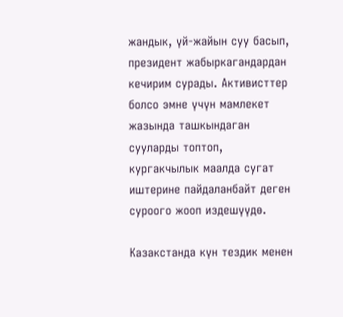жандык, үй-жайын суу басып, президент жабыркагандардан кечирим сурады. Активисттер болсо эмне үчүн мамлекет жазында ташкындаган сууларды топтоп, кургакчылык маалда сугат иштерине пайдаланбайт деген суроого жооп издешүүдө.

Казакстанда күн тездик менен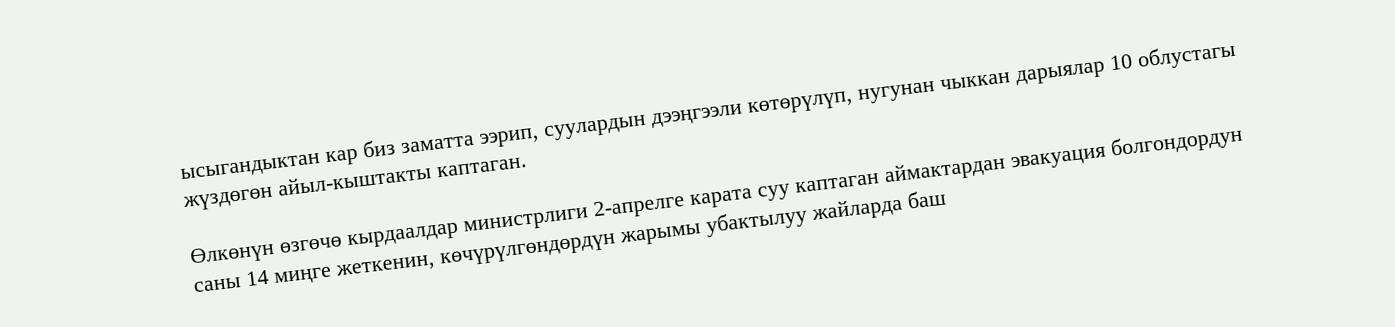ысыгандыктан кар биз заматта ээрип, суулардын дээңгээли көтөрүлүп, нугунан чыккан дарыялар 10 облустагы жүздөгөн айыл-кыштакты каптаган.

Өлкөнүн өзгөчө кырдаалдар министрлиги 2-апрелге карата суу каптаган аймактардан эвакуация болгондордун саны 14 миңге жеткенин, көчүрүлгөндөрдүн жарымы убактылуу жайларда баш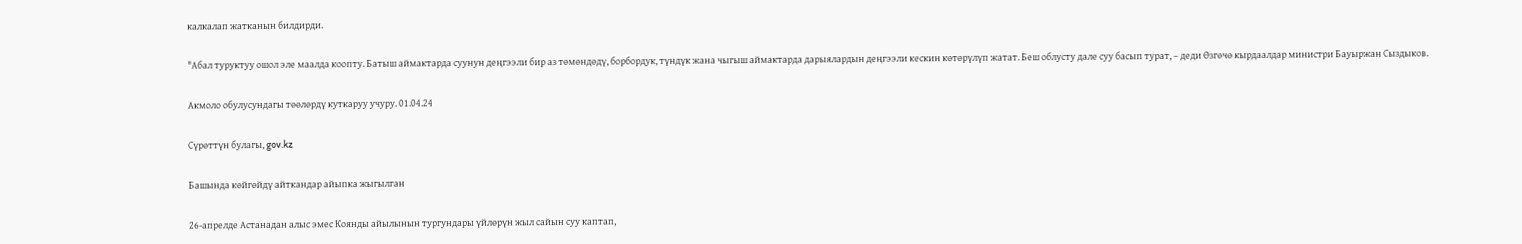калкалап жатканын билдирди.

"Абал туруктуу ошол эле маалда коопту. Батыш аймактарда суунун деңгээли бир аз төмөндөдү, борбордук, түндүк жана чыгыш аймактарда дарыялардын деңгээли кескин көтөрүлүп жатат. Беш облусту дале суу басып турат, – деди Өзгөчө кырдаалдар министри Бауыржан Сыздыков.

Акмоло обулусундагы төөлөрдү куткаруу учуру. 01.04.24

Сүрөттүн булагы, gov.kz

Башында көйгөйдү айткандар айыпка жыгылган

26-апрелде Астанадан алыс эмес Коянды айылынын тургундары үйлөрүн жыл сайын суу каптап,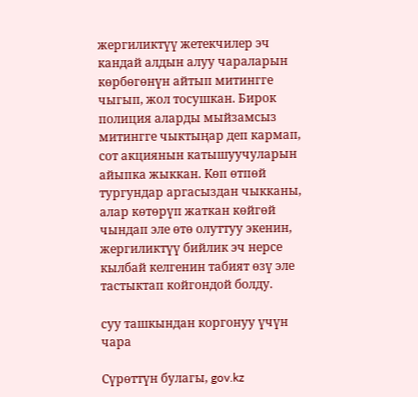жергиликтүү жетекчилер эч кандай алдын алуу чараларын көрбөгөнүн айтып митингге чыгып, жол тосушкан. Бирок полиция аларды мыйзамсыз митингге чыктыңар деп кармап, сот акциянын катышуучуларын айыпка жыккан. Көп өтпөй тургундар аргасыздан чыкканы, алар көтөрүп жаткан көйгөй чындап эле өтө олуттуу экенин, жергиликтүү бийлик эч нерсе кылбай келгенин табият өзү эле тастыктап койгондой болду.

суу ташкындан коргонуу үчүн чара

Сүрөттүн булагы, gov.kz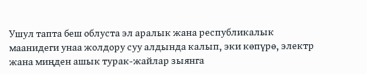Ушул тапта беш облуста эл аралык жана республикалык маанидеги унаа жолдору суу алдында калып, эки көпүрө, электр жана миңден ашык турак-жайлар зыянга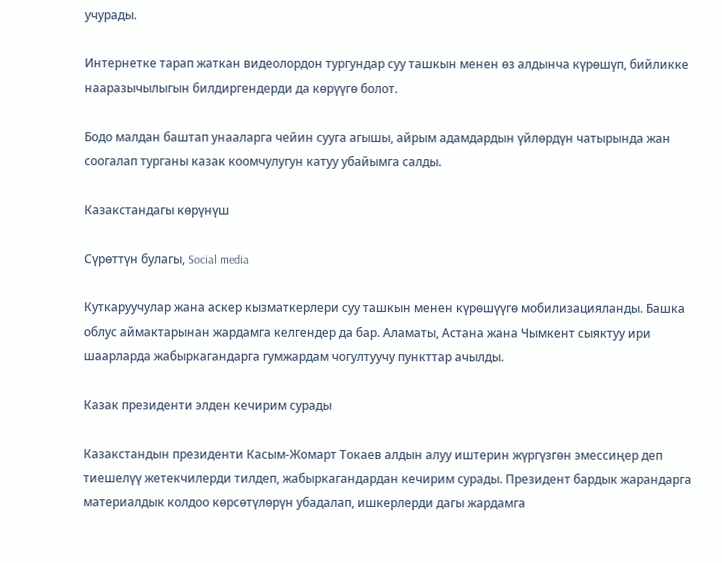учурады.

Интернетке тарап жаткан видеолордон тургундар суу ташкын менен өз алдынча күрөшүп, бийликке нааразычылыгын билдиргендерди да көрүүгө болот.

Бодо малдан баштап унааларга чейин сууга агышы, айрым адамдардын үйлөрдүн чатырында жан соогалап турганы казак коомчулугун катуу убайымга салды.

Казакстандагы көрүнүш

Сүрөттүн булагы, Social media

Куткаруучулар жана аскер кызматкерлери суу ташкын менен күрөшүүгө мобилизацияланды. Башка облус аймактарынан жардамга келгендер да бар. Аламаты, Астана жана Чымкент сыяктуу ири шаарларда жабыркагандарга гумжардам чогултуучу пункттар ачылды.

Казак президенти элден кечирим сурады

Казакстандын президенти Касым-Жомарт Токаев алдын алуу иштерин жүргүзгөн эмессиңер деп тиешелүү жетекчилерди тилдеп, жабыркагандардан кечирим сурады. Президент бардык жарандарга материалдык колдоо көрсөтүлөрүн убадалап, ишкерлерди дагы жардамга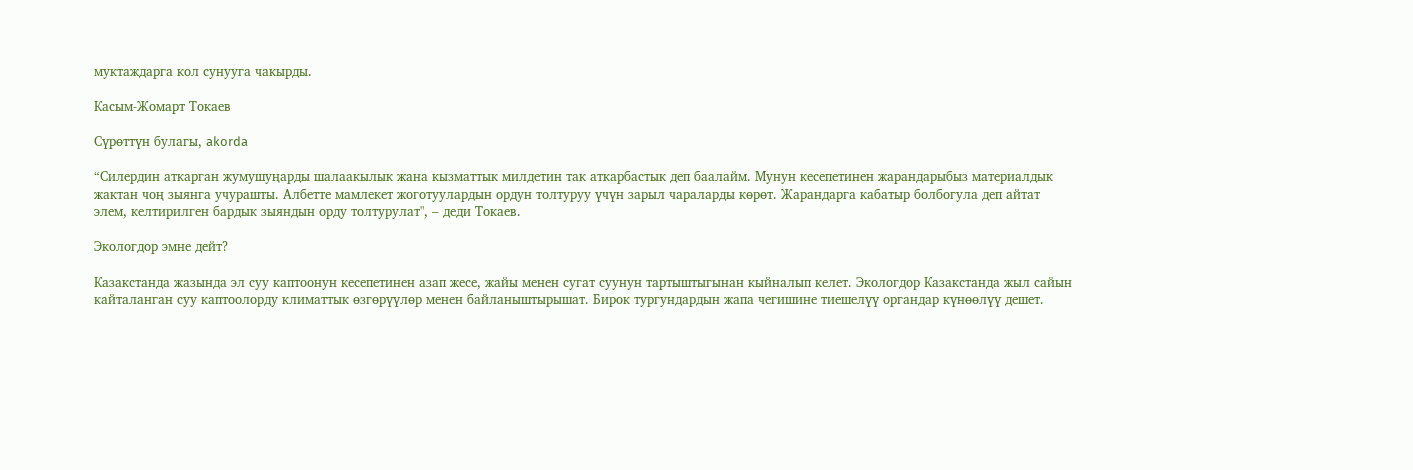муктаждарга кол сунууга чакырды.

Касым-Жомарт Токаев

Сүрөттүн булагы, akorda

“Силердин аткарган жумушуңарды шалаакылык жана кызматтык милдетин так аткарбастык деп баалайм. Мунун кесепетинен жарандарыбыз материалдык жактан чоң зыянга учурашты. Албетте мамлекет жоготуулардын ордун толтуруу үчүн зарыл чараларды көрөт. Жарандарга кабатыр болбогула деп айтат элем, келтирилген бардык зыяндын орду толтурулат", – деди Токаев.

Экологдор эмне дейт?

Казакстанда жазында эл суу каптоонун кесепетинен азап жесе, жайы менен сугат суунун тартыштыгынан кыйналып келет. Экологдор Казакстанда жыл сайын кайталанган суу каптоолорду климаттык өзгөрүүлөр менен байланыштырышат. Бирок тургундардын жапа чегишине тиешелүү органдар күнөөлүү дешет.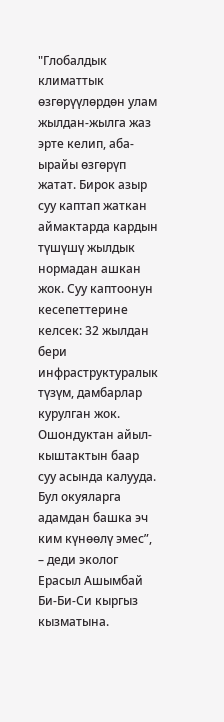"Глобалдык климаттык өзгөрүүлөрдөн улам жылдан-жылга жаз эрте келип, аба-ырайы өзгөрүп жатат. Бирок азыр суу каптап жаткан аймактарда кардын түшүшү жылдык нормадан ашкан жок. Суу каптоонун кесепеттерине келсек: 32 жылдан бери инфраструктуралык түзүм, дамбарлар курулган жок. Ошондуктан айыл-кыштактын баар суу асында калууда. Бул окуяларга адамдан башка эч ким күнөөлү эмес”, – деди эколог Ерасыл Ашымбай Би-Би-Си кыргыз кызматына.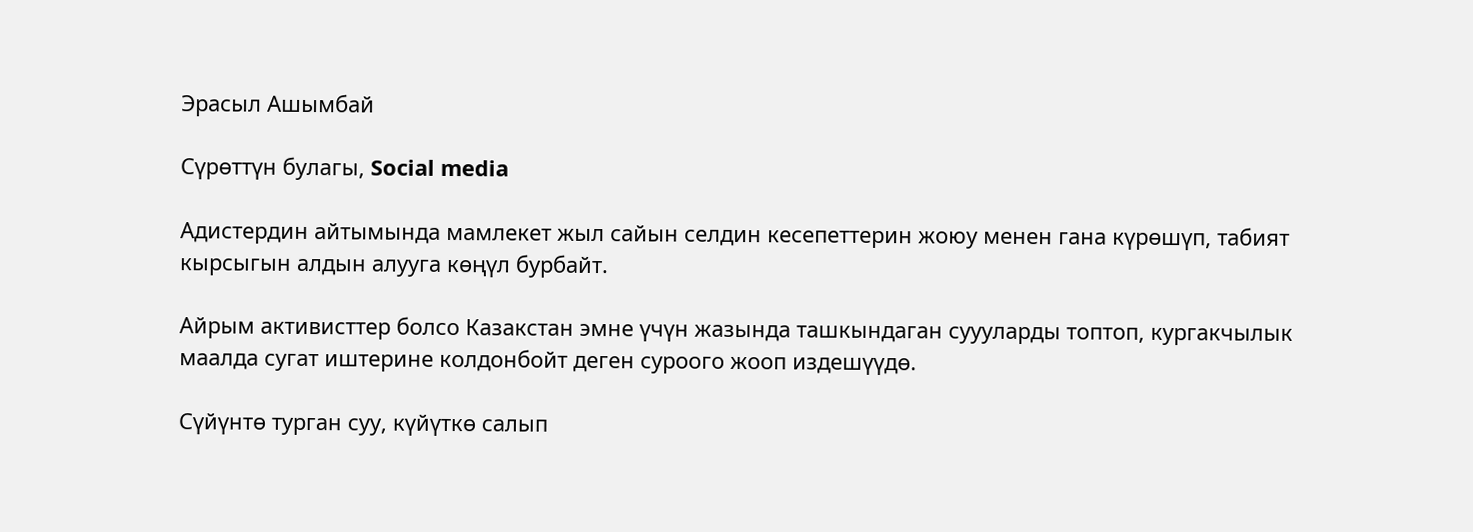Эрасыл Ашымбай

Сүрөттүн булагы, Social media

Адистердин айтымында мамлекет жыл сайын селдин кесепеттерин жоюу менен гана күрөшүп, табият кырсыгын алдын алууга көңүл бурбайт.

Айрым активисттер болсо Казакстан эмне үчүн жазында ташкындаган суууларды топтоп, кургакчылык маалда сугат иштерине колдонбойт деген суроого жооп издешүүдө.

Сүйүнтө турган суу, күйүткө салып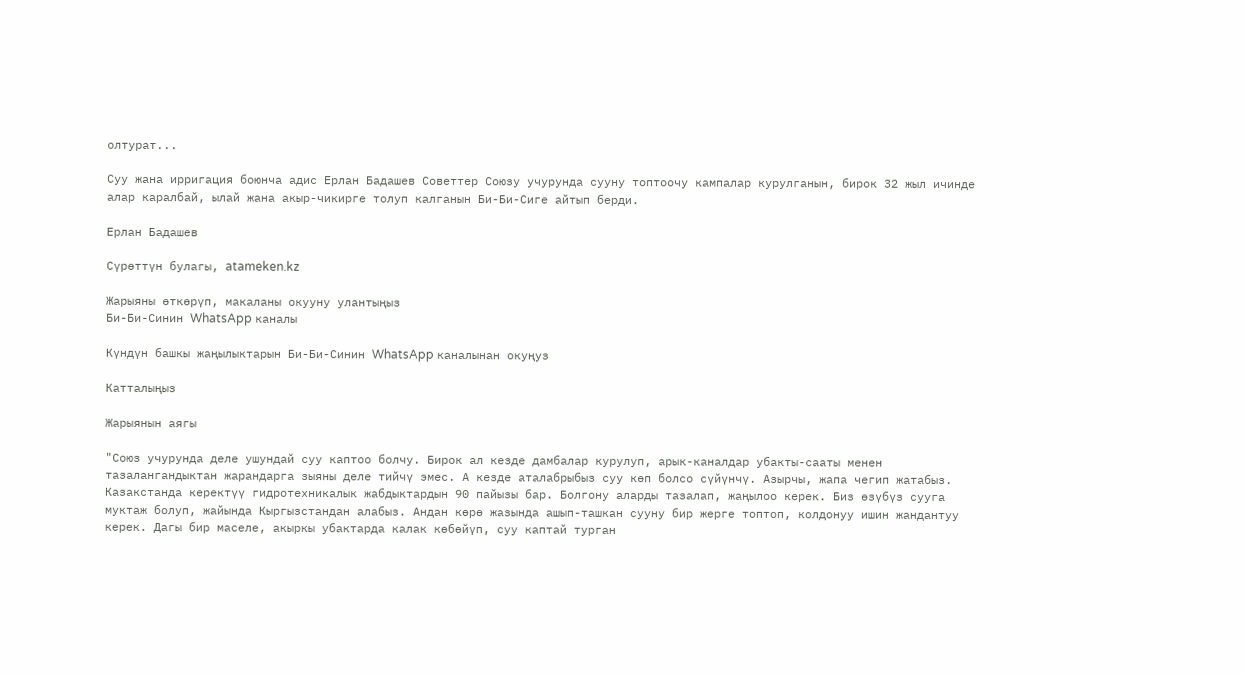олтурат...

Суу жана ирригация боюнча адис Ерлан Бадашев Советтер Союзу учурунда сууну топтоочу кампалар курулганын, бирок 32 жыл ичинде алар каралбай, ылай жана акыр-чикирге толуп калганын Би-Би-Сиге айтып берди.

Ерлан Бадашев

Сүрөттүн булагы, atameken.kz

Жарыяны өткөрүп, макаланы окууну улантыңыз
Би-Би-Синин WhatsApp каналы

Күндүн башкы жаңылыктарын Би-Би-Синин WhatsApp каналынан окуңуз

Катталыңыз

Жарыянын аягы

"Союз учурунда деле ушундай суу каптоо болчу. Бирок ал кезде дамбалар курулуп, арык-каналдар убакты-сааты менен тазалангандыктан жарандарга зыяны деле тийчү эмес. А кезде аталабрыбыз суу көп болсо сүйүнчү. Азырчы, жапа чегип жатабыз. Казакстанда керектүү гидротехникалык жабдыктардын 90 пайызы бар. Болгону аларды тазалап, жаңылоо керек. Биз өзүбүз сууга муктаж болуп, жайында Кыргызстандан алабыз. Андан көрө жазында ашып-ташкан сууну бир жерге топтоп, колдонуу ишин жандантуу керек. Дагы бир маселе, акыркы убактарда калак көбөйүп, суу каптай турган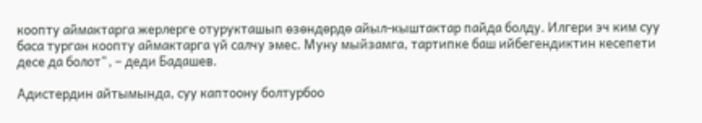коопту аймактарга жерлерге отурукташып өзөндөрдө айыл-кыштактар пайда болду. Илгери эч ким суу баса турган коопту аймактарга үй салчу эмес. Муну мыйзамга, тартипке баш ийбегендиктин кесепети десе да болот", – деди Бадашев.

Адистердин айтымында, суу каптоону болтурбоо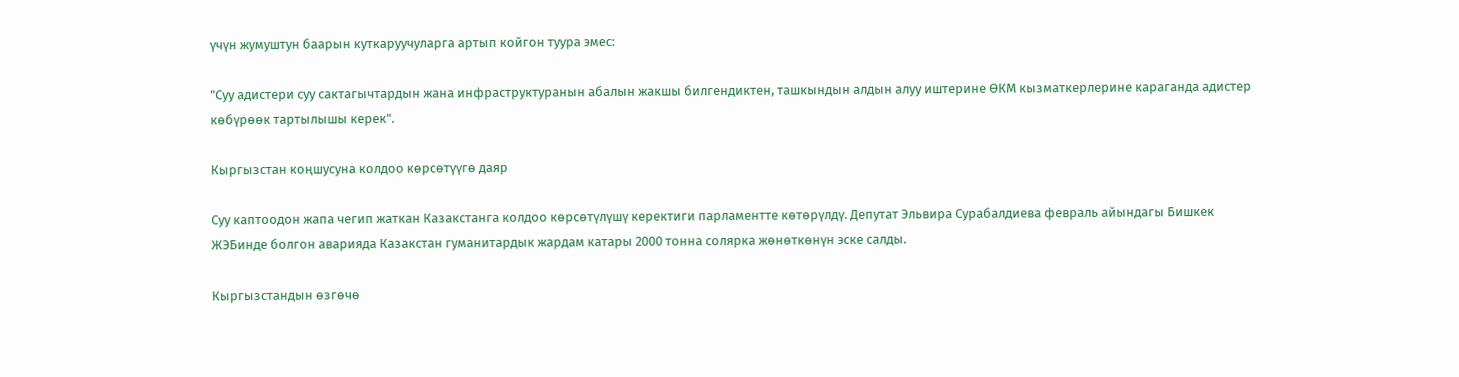үчүн жумуштун баарын куткаруучуларга артып койгон туура эмес:

"Суу адистери суу сактагычтардын жана инфраструктуранын абалын жакшы билгендиктен, ташкындын алдын алуу иштерине ӨКМ кызматкерлерине караганда адистер көбүрөөк тартылышы керек".

Кыргызстан коңшусуна колдоо көрсөтүүгө даяр

Суу каптоодон жапа чегип жаткан Казакстанга колдоо көрсөтүлүшү керектиги парламентте көтөрүлдү. Депутат Эльвира Сурабалдиева февраль айындагы Бишкек ЖЭБинде болгон аварияда Казакстан гуманитардык жардам катары 2000 тонна солярка жөнөткөнүн эске салды.

Кыргызстандын өзгөчө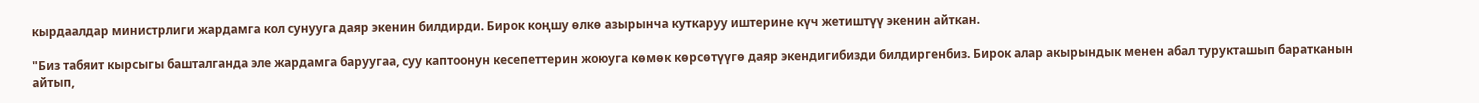кырдаалдар министрлиги жардамга кол сунууга даяр экенин билдирди. Бирок коңшу өлкө азырынча куткаруу иштерине күч жетиштүү экенин айткан.

"Биз табяит кырсыгы башталганда эле жардамга баруугаа, суу каптоонун кесепеттерин жоюуга көмөк көрсөтүүгө даяр экендигибизди билдиргенбиз. Бирок алар акырындык менен абал турукташып баратканын айтып,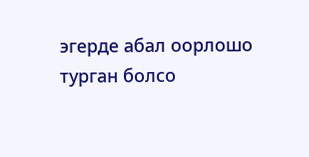эгерде абал оорлошо турган болсо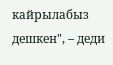кайрылабыз дешкен", – деди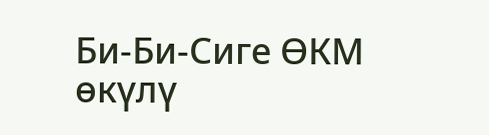Би-Би-Сиге ӨКМ өкүлү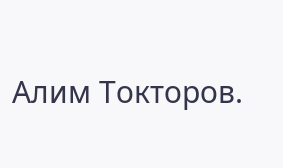Алим Токторов.